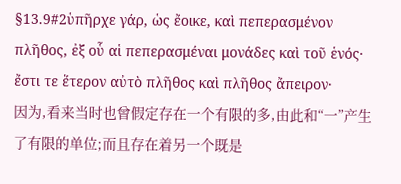§13.9#2ὑπῆρχε γάρ, ὡς ἔοικε, καὶ πεπερασμένον πλῆθος, ἐξ οὗ αἱ πεπερασμέναι μονάδες καὶ τοῦ ἑνός· ἔστι τε ἕτερον αὐτὸ πλῆθος καὶ πλῆθος ἄπειρον·
因为,看来当时也曾假定存在一个有限的多,由此和“一”产生了有限的单位;而且存在着另一个既是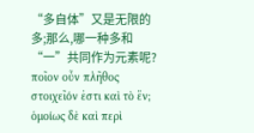“多自体”又是无限的多;那么,哪一种多和“一”共同作为元素呢?
ποῖον οὖν πλῆθος στοιχεῖόν ἐστι καὶ τὸ ἕν; ὁμοίως δὲ καὶ περὶ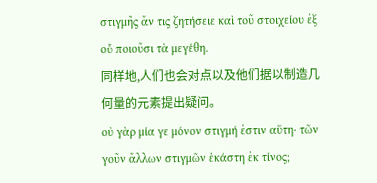στιγμῆς ἄν τις ζητήσειε καὶ τοῦ στοιχείου ἐξ οὗ ποιοῦσι τὰ μεγέθη.
同样地,人们也会对点以及他们据以制造几何量的元素提出疑问。
οὐ γὰρ μία γε μόνον στιγμή ἐστιν αὕτη· τῶν γοῦν ἄλλων στιγμῶν ἑκάστη ἐκ τίνος;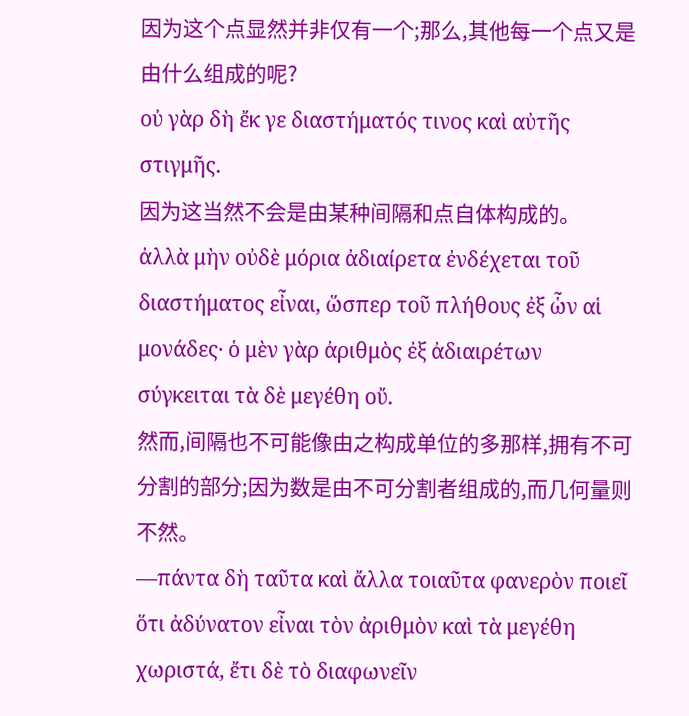因为这个点显然并非仅有一个;那么,其他每一个点又是由什么组成的呢?
οὐ γὰρ δὴ ἔκ γε διαστήματός τινος καὶ αὐτῆς στιγμῆς.
因为这当然不会是由某种间隔和点自体构成的。
ἀλλὰ μὴν οὐδὲ μόρια ἀδιαίρετα ἐνδέχεται τοῦ διαστήματος εἶναι, ὥσπερ τοῦ πλήθους ἐξ ὧν αἱ μονάδες· ὁ μὲν γὰρ ἀριθμὸς ἐξ ἀδιαιρέτων σύγκειται τὰ δὲ μεγέθη οὔ.
然而,间隔也不可能像由之构成单位的多那样,拥有不可分割的部分;因为数是由不可分割者组成的,而几何量则不然。
—πάντα δὴ ταῦτα καὶ ἄλλα τοιαῦτα φανερὸν ποιεῖ ὅτι ἀδύνατον εἶναι τὸν ἀριθμὸν καὶ τὰ μεγέθη χωριστά, ἔτι δὲ τὸ διαφωνεῖν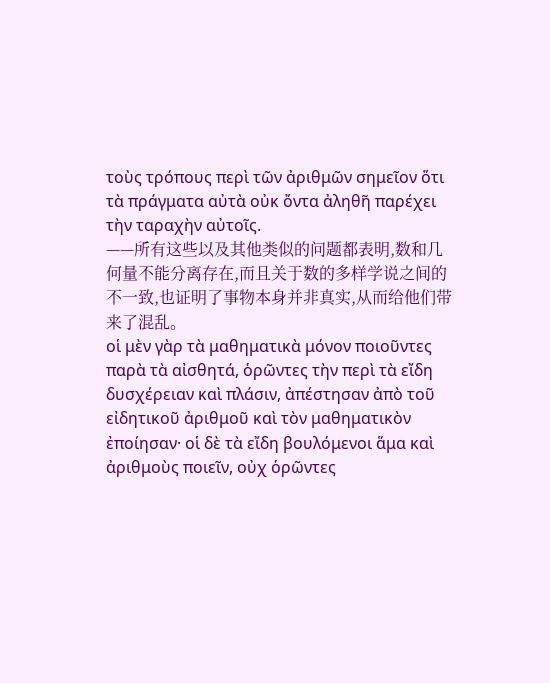τοὺς τρόπους περὶ τῶν ἀριθμῶν σημεῖον ὅτι τὰ πράγματα αὐτὰ οὐκ ὄντα ἀληθῆ παρέχει τὴν ταραχὴν αὐτοῖς.
——所有这些以及其他类似的问题都表明,数和几何量不能分离存在,而且关于数的多样学说之间的不一致,也证明了事物本身并非真实,从而给他们带来了混乱。
οἱ μὲν γὰρ τὰ μαθηματικὰ μόνον ποιοῦντες παρὰ τὰ αἰσθητά, ὁρῶντες τὴν περὶ τὰ εἴδη δυσχέρειαν καὶ πλάσιν, ἀπέστησαν ἀπὸ τοῦ εἰδητικοῦ ἀριθμοῦ καὶ τὸν μαθηματικὸν ἐποίησαν· οἱ δὲ τὰ εἴδη βουλόμενοι ἅμα καὶ ἀριθμοὺς ποιεῖν, οὐχ ὁρῶντες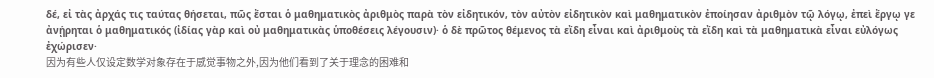δέ, εἰ τὰς ἀρχάς τις ταύτας θήσεται, πῶς ἔσται ὁ μαθηματικὸς ἀριθμὸς παρὰ τὸν εἰδητικόν, τὸν αὐτὸν εἰδητικὸν καὶ μαθηματικὸν ἐποίησαν ἀριθμὸν τῷ λόγῳ, ἐπεὶ ἔργῳ γε ἀνῄρηται ὁ μαθηματικός (ἰδίας γὰρ καὶ οὐ μαθηματικὰς ὑποθέσεις λέγουσιν)· ὁ δὲ πρῶτος θέμενος τὰ εἴδη εἶναι καὶ ἀριθμοὺς τὰ εἴδη καὶ τὰ μαθηματικὰ εἶναι εὐλόγως ἐχώρισεν·
因为有些人仅设定数学对象存在于感觉事物之外,因为他们看到了关于理念的困难和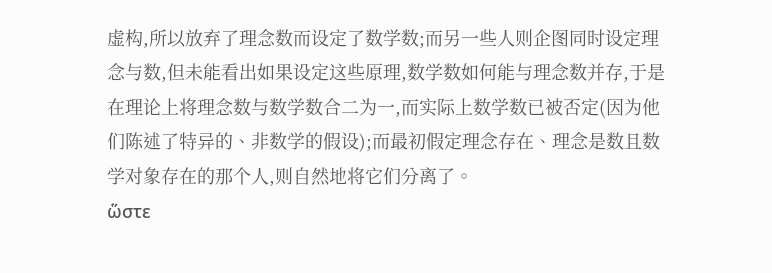虚构,所以放弃了理念数而设定了数学数;而另一些人则企图同时设定理念与数,但未能看出如果设定这些原理,数学数如何能与理念数并存,于是在理论上将理念数与数学数合二为一,而实际上数学数已被否定(因为他们陈述了特异的、非数学的假设);而最初假定理念存在、理念是数且数学对象存在的那个人,则自然地将它们分离了。
ὥστε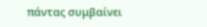πάντας συμβαίνει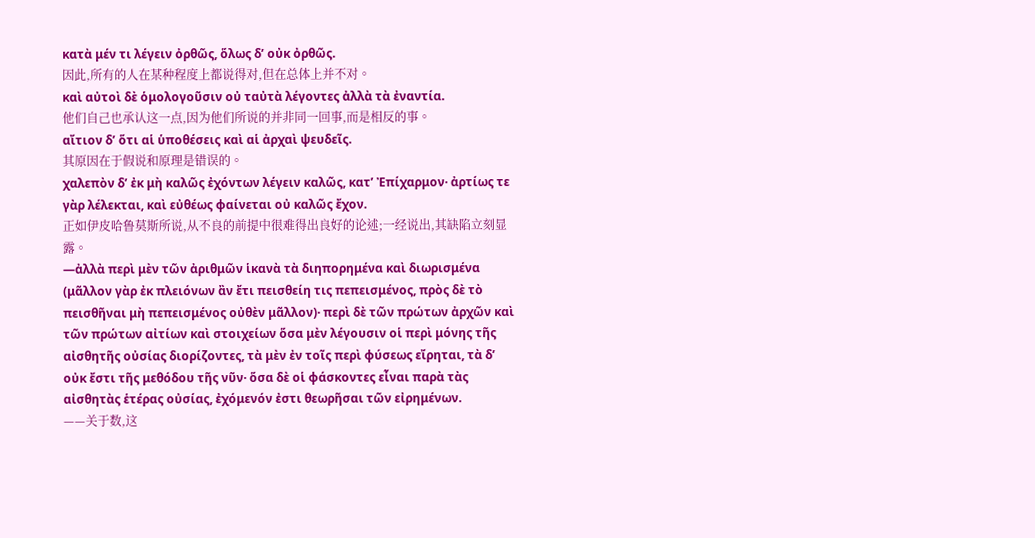κατὰ μέν τι λέγειν ὀρθῶς, ὅλως δʼ οὐκ ὀρθῶς.
因此,所有的人在某种程度上都说得对,但在总体上并不对。
καὶ αὐτοὶ δὲ ὁμολογοῦσιν οὐ ταὐτὰ λέγοντες ἀλλὰ τὰ ἐναντία.
他们自己也承认这一点,因为他们所说的并非同一回事,而是相反的事。
αἴτιον δʼ ὅτι αἱ ὑποθέσεις καὶ αἱ ἀρχαὶ ψευδεῖς.
其原因在于假说和原理是错误的。
χαλεπὸν δʼ ἐκ μὴ καλῶς ἐχόντων λέγειν καλῶς, κατʼ Ἐπίχαρμον· ἀρτίως τε γὰρ λέλεκται, καὶ εὐθέως φαίνεται οὐ καλῶς ἔχον.
正如伊皮哈鲁莫斯所说,从不良的前提中很难得出良好的论述;一经说出,其缺陷立刻显露。
—ἀλλὰ περὶ μὲν τῶν ἀριθμῶν ἱκανὰ τὰ διηπορημένα καὶ διωρισμένα (μᾶλλον γὰρ ἐκ πλειόνων ἂν ἔτι πεισθείη τις πεπεισμένος, πρὸς δὲ τὸ πεισθῆναι μὴ πεπεισμένος οὐθὲν μᾶλλον)· περὶ δὲ τῶν πρώτων ἀρχῶν καὶ τῶν πρώτων αἰτίων καὶ στοιχείων ὅσα μὲν λέγουσιν οἱ περὶ μόνης τῆς αἰσθητῆς οὐσίας διορίζοντες, τὰ μὲν ἐν τοῖς περὶ φύσεως εἴρηται, τὰ δʼ οὐκ ἔστι τῆς μεθόδου τῆς νῦν· ὅσα δὲ οἱ φάσκοντες εἶναι παρὰ τὰς αἰσθητὰς ἑτέρας οὐσίας, ἐχόμενόν ἐστι θεωρῆσαι τῶν εἰρημένων.
——关于数,这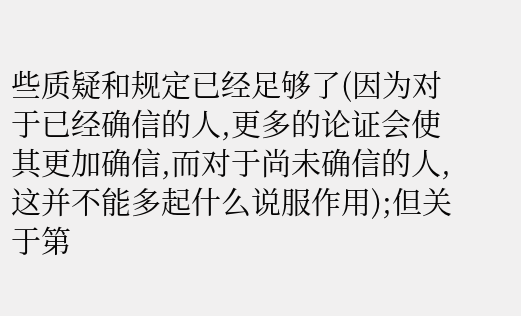些质疑和规定已经足够了(因为对于已经确信的人,更多的论证会使其更加确信,而对于尚未确信的人,这并不能多起什么说服作用);但关于第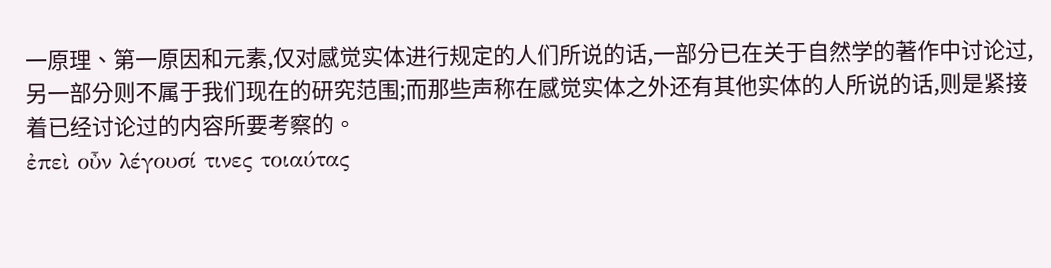一原理、第一原因和元素,仅对感觉实体进行规定的人们所说的话,一部分已在关于自然学的著作中讨论过,另一部分则不属于我们现在的研究范围;而那些声称在感觉实体之外还有其他实体的人所说的话,则是紧接着已经讨论过的内容所要考察的。
ἐπεὶ οὖν λέγουσί τινες τοιαύτας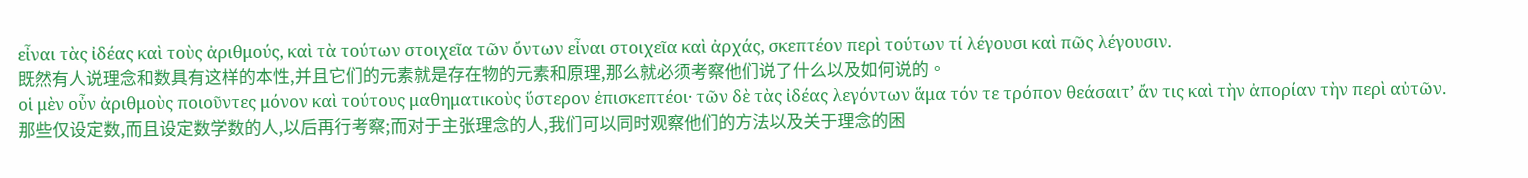εἶναι τὰς ἰδέας καὶ τοὺς ἀριθμούς, καὶ τὰ τούτων στοιχεῖα τῶν ὄντων εἶναι στοιχεῖα καὶ ἀρχάς, σκεπτέον περὶ τούτων τί λέγουσι καὶ πῶς λέγουσιν.
既然有人说理念和数具有这样的本性,并且它们的元素就是存在物的元素和原理,那么就必须考察他们说了什么以及如何说的。
οἱ μὲν οὖν ἀριθμοὺς ποιοῦντες μόνον καὶ τούτους μαθηματικοὺς ὕστερον ἐπισκεπτέοι· τῶν δὲ τὰς ἰδέας λεγόντων ἅμα τόν τε τρόπον θεάσαιτʼ ἄν τις καὶ τὴν ἀπορίαν τὴν περὶ αὐτῶν.
那些仅设定数,而且设定数学数的人,以后再行考察;而对于主张理念的人,我们可以同时观察他们的方法以及关于理念的困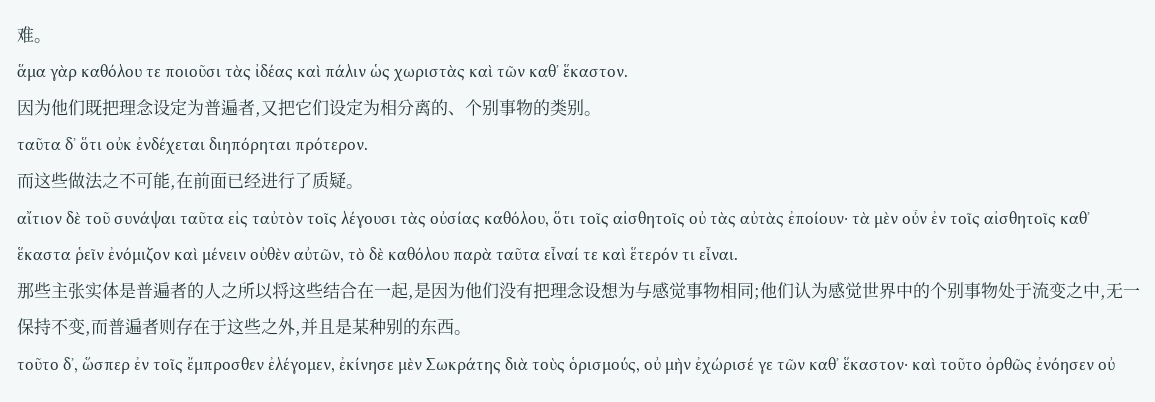难。
ἅμα γὰρ καθόλου τε ποιοῦσι τὰς ἰδέας καὶ πάλιν ὡς χωριστὰς καὶ τῶν καθʼ ἕκαστον.
因为他们既把理念设定为普遍者,又把它们设定为相分离的、个别事物的类别。
ταῦτα δʼ ὅτι οὐκ ἐνδέχεται διηπόρηται πρότερον.
而这些做法之不可能,在前面已经进行了质疑。
αἴτιον δὲ τοῦ συνάψαι ταῦτα εἰς ταὐτὸν τοῖς λέγουσι τὰς οὐσίας καθόλου, ὅτι τοῖς αἰσθητοῖς οὐ τὰς αὐτὰς ἐποίουν· τὰ μὲν οὖν ἐν τοῖς αἰσθητοῖς καθʼ ἕκαστα ῥεῖν ἐνόμιζον καὶ μένειν οὐθὲν αὐτῶν, τὸ δὲ καθόλου παρὰ ταῦτα εἶναί τε καὶ ἕτερόν τι εἶναι.
那些主张实体是普遍者的人之所以将这些结合在一起,是因为他们没有把理念设想为与感觉事物相同;他们认为感觉世界中的个别事物处于流变之中,无一保持不变,而普遍者则存在于这些之外,并且是某种别的东西。
τοῦτο δʼ, ὥσπερ ἐν τοῖς ἔμπροσθεν ἐλέγομεν, ἐκίνησε μὲν Σωκράτης διὰ τοὺς ὁρισμούς, οὐ μὴν ἐχώρισέ γε τῶν καθʼ ἕκαστον· καὶ τοῦτο ὀρθῶς ἐνόησεν οὐ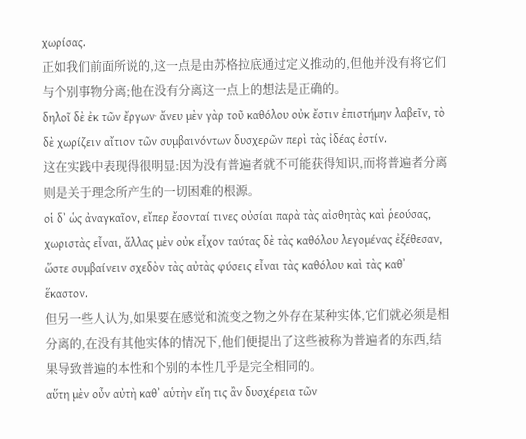χωρίσας.
正如我们前面所说的,这一点是由苏格拉底通过定义推动的,但他并没有将它们与个别事物分离;他在没有分离这一点上的想法是正确的。
δηλοῖ δὲ ἐκ τῶν ἔργων· ἄνευ μὲν γὰρ τοῦ καθόλου οὐκ ἔστιν ἐπιστήμην λαβεῖν, τὸ δὲ χωρίζειν αἴτιον τῶν συμβαινόντων δυσχερῶν περὶ τὰς ἰδέας ἐστίν.
这在实践中表现得很明显:因为没有普遍者就不可能获得知识,而将普遍者分离则是关于理念所产生的一切困难的根源。
οἱ δʼ ὡς ἀναγκαῖον, εἴπερ ἔσονταί τινες οὐσίαι παρὰ τὰς αἰσθητὰς καὶ ῥεούσας, χωριστὰς εἶναι, ἄλλας μὲν οὐκ εἶχον ταύτας δὲ τὰς καθόλου λεγομένας ἐξέθεσαν, ὥστε συμβαίνειν σχεδὸν τὰς αὐτὰς φύσεις εἶναι τὰς καθόλου καὶ τὰς καθʼ ἕκαστον.
但另一些人认为,如果要在感觉和流变之物之外存在某种实体,它们就必须是相分离的,在没有其他实体的情况下,他们便提出了这些被称为普遍者的东西,结果导致普遍的本性和个别的本性几乎是完全相同的。
αὕτη μὲν οὖν αὐτὴ καθʼ αὑτὴν εἴη τις ἂν δυσχέρεια τῶν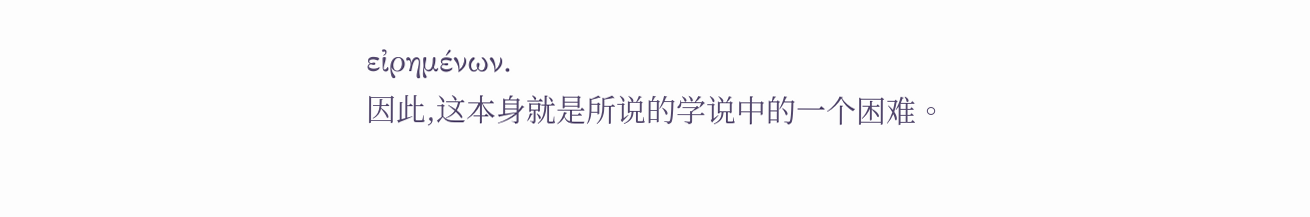εἰρημένων.
因此,这本身就是所说的学说中的一个困难。